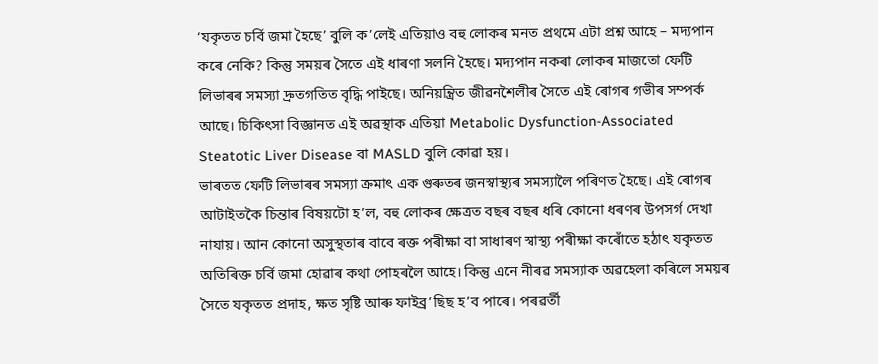‘যকৃতত চৰ্বি জমা হৈছে’ বুলি ক’লেই এতিয়াও বহু লোকৰ মনত প্ৰথমে এটা প্ৰশ্ন আহে – মদ্যপান কৰে নেকি? কিন্তু সময়ৰ সৈতে এই ধাৰণা সলনি হৈছে। মদ্যপান নকৰা লোকৰ মাজতো ফেটি লিভাৰৰ সমস্যা দ্ৰুতগতিত বৃদ্ধি পাইছে। অনিয়ন্ত্ৰিত জীৱনশৈলীৰ সৈতে এই ৰোগৰ গভীৰ সম্পৰ্ক আছে। চিকিৎসা বিজ্ঞানত এই অৱস্থাক এতিয়া Metabolic Dysfunction-Associated Steatotic Liver Disease বা MASLD বুলি কোৱা হয়।
ভাৰতত ফেটি লিভাৰৰ সমস্যা ক্ৰমাৎ এক গুৰুতৰ জনস্বাস্থ্যৰ সমস্যালৈ পৰিণত হৈছে। এই ৰোগৰ আটাইতকৈ চিন্তাৰ বিষয়টো হ’ল, বহু লোকৰ ক্ষেত্ৰত বছৰ বছৰ ধৰি কোনো ধৰণৰ উপসৰ্গ দেখা নাযায়। আন কোনো অসুস্থতাৰ বাবে ৰক্ত পৰীক্ষা বা সাধাৰণ স্বাস্থ্য পৰীক্ষা কৰোঁতে হঠাৎ যকৃতত অতিৰিক্ত চৰ্বি জমা হোৱাৰ কথা পোহৰলৈ আহে। কিন্তু এনে নীৰৱ সমস্যাক অৱহেলা কৰিলে সময়ৰ সৈতে যকৃতত প্ৰদাহ, ক্ষত সৃষ্টি আৰু ফাইব্ৰ’ছিছ হ’ব পাৰে। পৰৱৰ্তী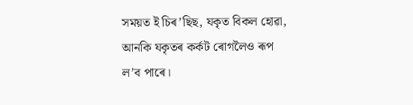সময়ত ই চিৰ’ছিছ, যকৃত বিকল হোৱা, আনকি যকৃতৰ কৰ্কট ৰোগলৈও ৰূপ ল’ব পাৰে।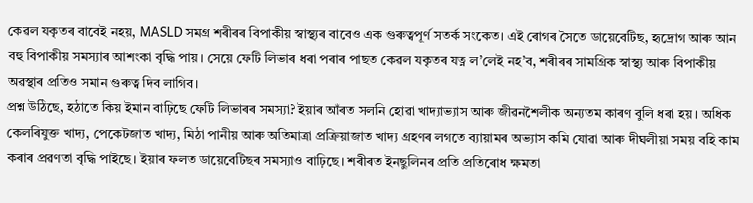কেৱল যকৃতৰ বাবেই নহয়, MASLD সমগ্ৰ শৰীৰৰ বিপাকীয় স্বাস্থ্যৰ বাবেও এক গুৰুত্বপূৰ্ণ সতৰ্ক সংকেত। এই ৰোগৰ সৈতে ডায়েবেটিছ, হৃদ্ৰোগ আৰু আন বহু বিপাকীয় সমস্যাৰ আশংকা বৃদ্ধি পায়। সেয়ে ফেটি লিভাৰ ধৰা পৰাৰ পাছত কেৱল যকৃতৰ যত্ন ল’লেই নহ’ব, শৰীৰৰ সামগ্ৰিক স্বাস্থ্য আৰু বিপাকীয় অৱস্থাৰ প্ৰতিও সমান গুৰুত্ব দিব লাগিব।
প্ৰশ্ন উঠিছে, হঠাতে কিয় ইমান বাঢ়িছে ফেটি লিভাৰৰ সমস্যা? ইয়াৰ আঁৰত সলনি হোৱা খাদ্যাভ্যাস আৰু জীৱনশৈলীক অন্যতম কাৰণ বুলি ধৰা হয়। অধিক কেলৰিযুক্ত খাদ্য, পেকেটজাত খাদ্য, মিঠা পানীয় আৰু অতিমাত্ৰা প্ৰক্ৰিয়াজাত খাদ্য গ্ৰহণৰ লগতে ব্যায়ামৰ অভ্যাস কমি যোৱা আৰু দীঘলীয়া সময় বহি কাম কৰাৰ প্ৰৱণতা বৃদ্ধি পাইছে। ইয়াৰ ফলত ডায়েবেটিছৰ সমস্যাও বাঢ়িছে। শৰীৰত ইনছুলিনৰ প্ৰতি প্ৰতিৰোধ ক্ষমতা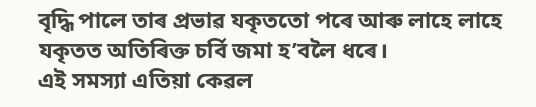বৃদ্ধি পালে তাৰ প্ৰভাৱ যকৃততো পৰে আৰু লাহে লাহে যকৃতত অতিৰিক্ত চৰ্বি জমা হ’বলৈ ধৰে।
এই সমস্যা এতিয়া কেৱল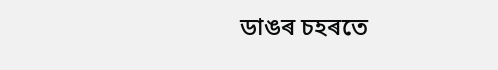ডাঙৰ চহৰতে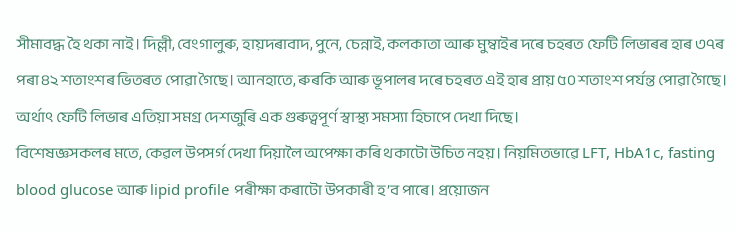সীমাবদ্ধ হৈ থকা নাই। দিল্লী, বেংগালুৰু, হায়দৰাবাদ, পুনে, চেন্নাই, কলকাতা আৰু মুম্বাইৰ দৰে চহৰত ফেটি লিভাৰৰ হাৰ ৩৭ৰ পৰা ৪২ শতাংশৰ ভিতৰত পোৱা গৈছে। আনহাতে, ৰুৰকি আৰু ভূপালৰ দৰে চহৰত এই হাৰ প্ৰায় ৫০ শতাংশ পৰ্যন্ত পোৱা গৈছে। অৰ্থাৎ ফেটি লিভাৰ এতিয়া সমগ্ৰ দেশজুৰি এক গুৰুত্বপূৰ্ণ স্বাস্থ্য সমস্যা হিচাপে দেখা দিছে।
বিশেষজ্ঞসকলৰ মতে, কেৱল উপসৰ্গ দেখা দিয়ালৈ অপেক্ষা কৰি থকাটো উচিত নহয়। নিয়মিতভাৱে LFT, HbA1c, fasting blood glucose আৰু lipid profile পৰীক্ষা কৰাটো উপকাৰী হ’ব পাৰে। প্ৰয়োজন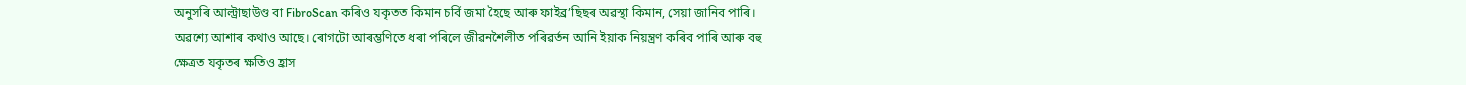অনুসৰি আল্ট্ৰাছাউণ্ড বা FibroScan কৰিও যকৃতত কিমান চৰ্বি জমা হৈছে আৰু ফাইব্ৰ’ছিছৰ অৱস্থা কিমান, সেয়া জানিব পাৰি।
অৱশ্যে আশাৰ কথাও আছে। ৰোগটো আৰম্ভণিতে ধৰা পৰিলে জীৱনশৈলীত পৰিৱৰ্তন আনি ইয়াক নিয়ন্ত্ৰণ কৰিব পাৰি আৰু বহু ক্ষেত্ৰত যকৃতৰ ক্ষতিও হ্ৰাস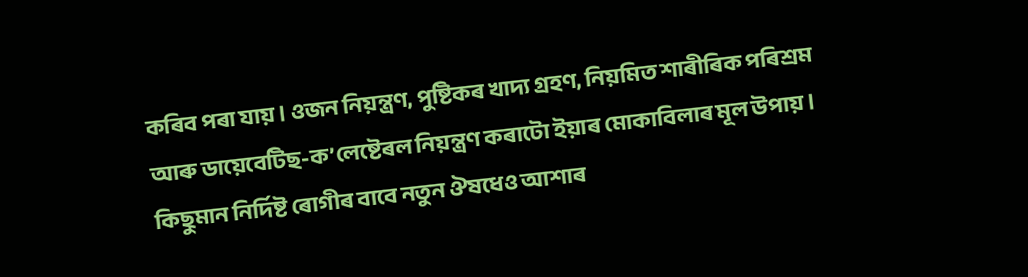কৰিব পৰা যায়। ওজন নিয়ন্ত্ৰণ, পুষ্টিকৰ খাদ্য গ্ৰহণ, নিয়মিত শাৰীৰিক পৰিশ্ৰম আৰু ডায়েবেটিছ-ক’লেষ্টেৰল নিয়ন্ত্ৰণ কৰাটো ইয়াৰ মোকাবিলাৰ মূল উপায়। কিছুমান নিৰ্দিষ্ট ৰোগীৰ বাবে নতুন ঔষধেও আশাৰ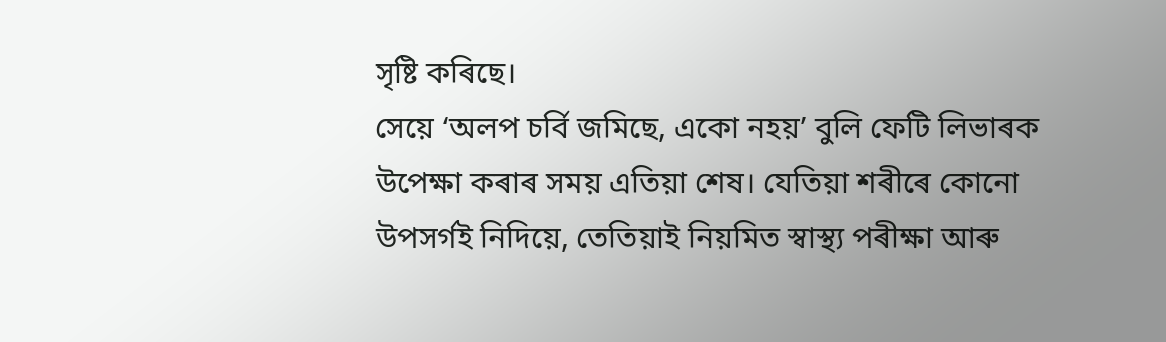সৃষ্টি কৰিছে।
সেয়ে ‘অলপ চৰ্বি জমিছে, একো নহয়’ বুলি ফেটি লিভাৰক উপেক্ষা কৰাৰ সময় এতিয়া শেষ। যেতিয়া শৰীৰে কোনো উপসৰ্গই নিদিয়ে, তেতিয়াই নিয়মিত স্বাস্থ্য পৰীক্ষা আৰু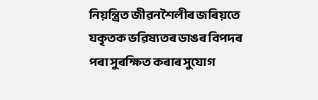নিয়ন্ত্ৰিত জীৱনশৈলীৰ জৰিয়তে যকৃতক ভৱিষ্যতৰ ডাঙৰ বিপদৰ পৰা সুৰক্ষিত কৰাৰ সুযোগ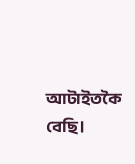আটাইতকৈ বেছি।